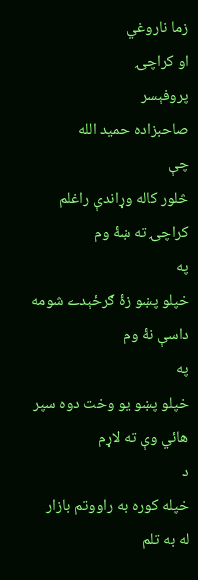زما ناروغي
او کراچۍ
پروفېسر
صاحبزاده حميد الله
چې
څلور کاله وړاندې راغلم
کراچۍ ته ښۀ وم
په
خپلو پښو زۀ ګرځېدے شومه
داسې نۀ وم
په
خپلو پښو يو وخت دوه سپر
هائي وې ته لاړم
د
خپله کوره به راووتم بازار
له به تلم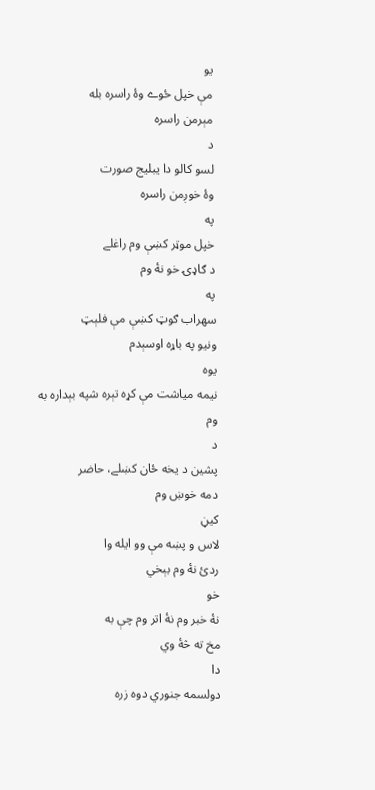يو
مې خپل ځوے وۀ راسره بله
مېرمن راسره
د
لسو کالو دا يبليج صورت
وۀ خوږمن راسره
په
خپل موټر کښې وم راغلے
د ګاډۍ خو نۀ وم
په
سهراب ګوټ کښې مې فلېټ
ونيو په باړه اوسېدم
يوه
نيمه مياشت مې کړه تېره شپه بېداره به وم
د
پشين د يخه ځان کښلے، حاضر
دمه خوښ وم
کيڼ
لاس و پښه مې وو ايله وا
ردئ نۀ وم بېخي
خو
نۀ خبر وم نۀ اتر وم چې به
مخ ته څۀ وي
دا
دولسمه جنوري دوه زره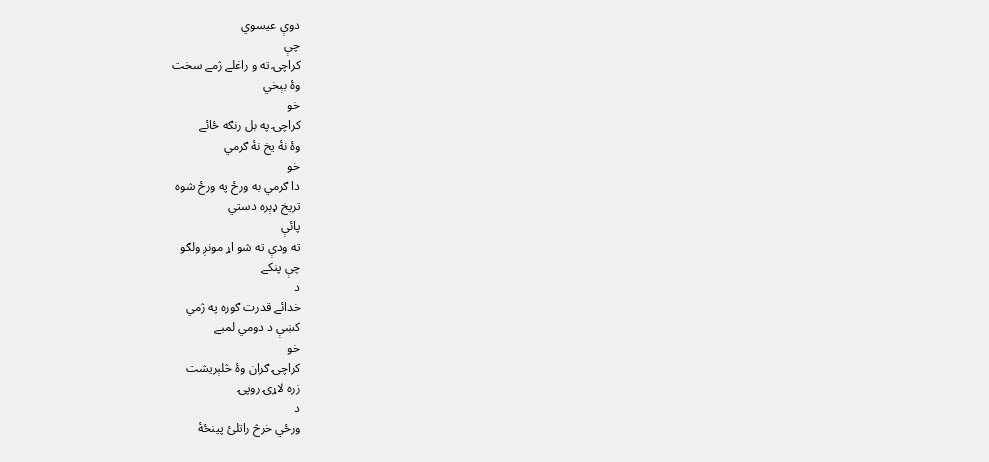دوې عيسوي
چې
کراچۍ ته و راغلے ژمے سخت
وۀ بېخي
خو
کراچۍ په بل رنګه ځائے
وۀ نۀ يخ نۀ ګرمي
خو
دا ګرمي به ورځ په ورځ شوه
تريخ ډېره دستي
پائې
ته ودې ته شو اړ مونږ ولګو
چې پنکے
د
خدائے قدرت ګوره په ژمي
کښې د دومي لمبے
خو
کراچۍ ګران وۀ څلېريشت
زره لاړۍ روپۍ
د
ورځي خرڅ راتلئ پينځۀ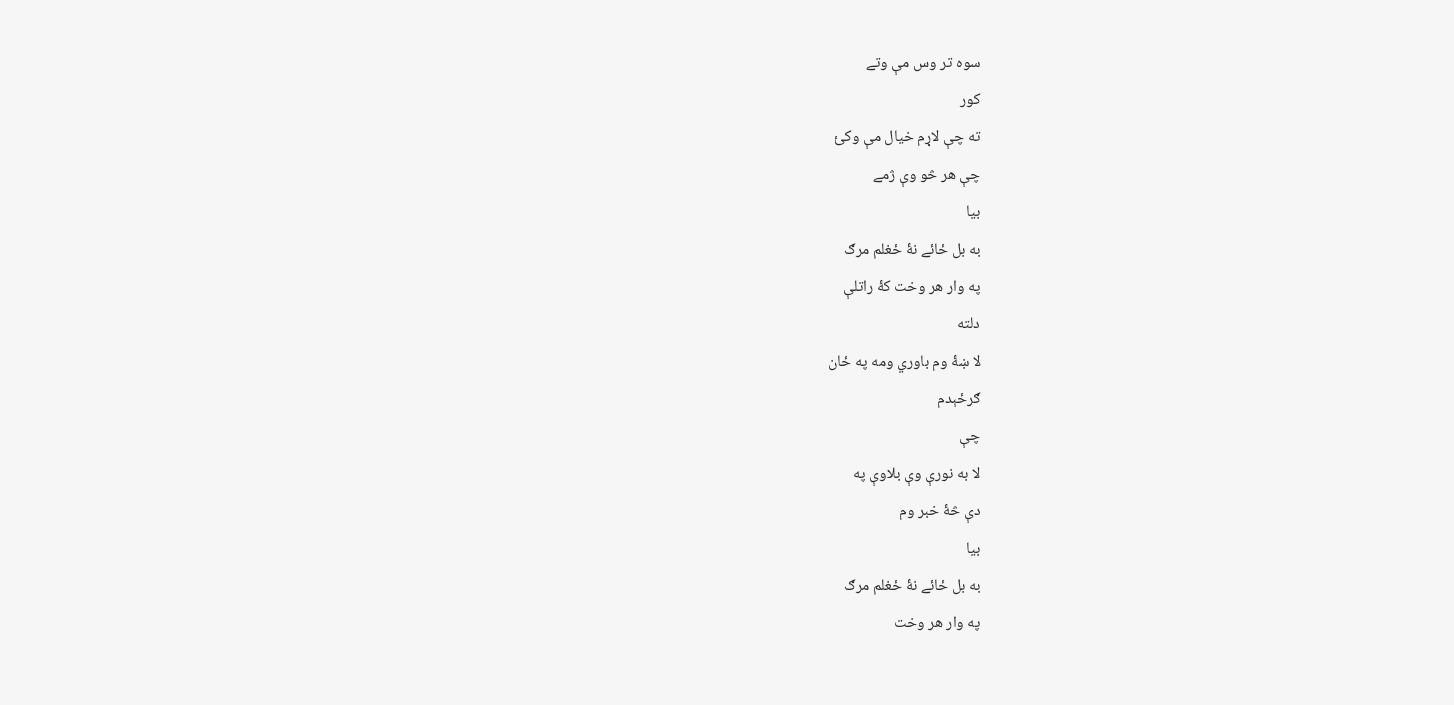سوه تر وس مې وتے
کور
ته چې لاړم خيال مې وکئ
چې هر څو وې ژمے
بيا
به بل ځائے نۀ ځغلم مرګ
په وار هر وخت کۀ راتلې
دلته
لا ښۀ وم باوري ومه په ځان
ګرځېدم
چې
لا به نورې وې بلاوې په
دې څۀ خبر وم
بيا
به بل ځائے نۀ ځغلم مرګ
په وار هر وخت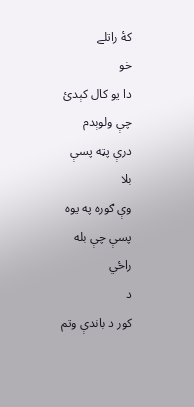کۀ راتلے
خو
دا يو کال کېدئ چې ولوېدم
درې پټه پسې
بلا
وې ګوره په يوه پسې چې بله
راځي
د
کور د باندې وتم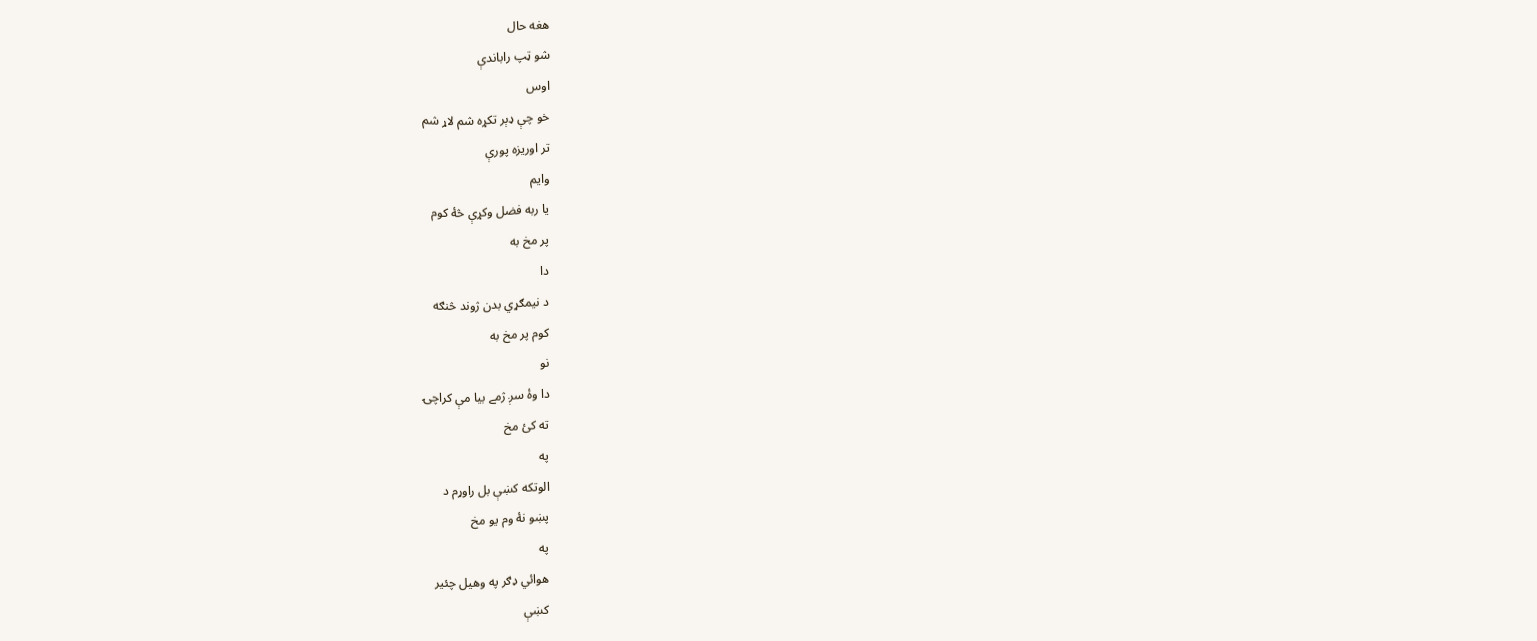هغه حال
شو ټپ راباندې
اوس
خو چې ډېر تکړه شم لاړ شم
تر اوريزه پورې
وايم
يا ربه فضل وکړې څۀ کوم
پر مخ به
دا
د نيمګړي بدن ژوند څنګه
کوم پر مخ به
نو
دا وۀ سږ ژمے بيا مې کراچۍ
ته کئ مخ
په
الوتکه کښې بل راوړم د
پښو نۀ وم يو مخ
په
هوائي ډګر په وهيل چئير
کښې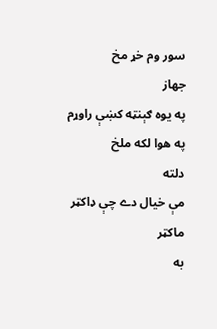سور وم خړ مخ
جهاز
په يوه ګېنټه کښې راوړم
په هوا لکه ملخ
دلته
مې خيال دے چې ډاکټر ماکټر
به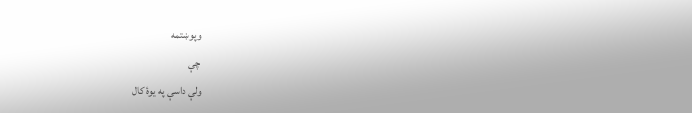وپوښتمه
چې
ولې داسې په يوۀ کال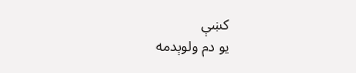کښې
يو دم ولوېدمه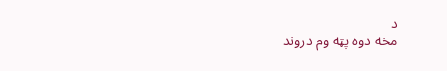د
مخه دوه پټه وم دروند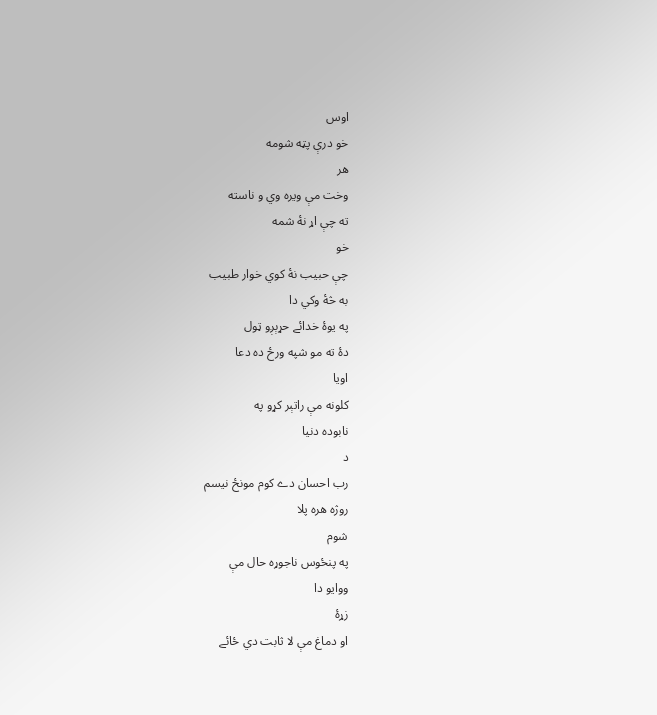اوس
خو درې پټه شومه
هر
وخت مې ويره وي و ناسته
ته چې اړ نۀ شمه
خو
چې حبيب نۀ کوي خوار طبيب
به څۀ وکي دا
په يوۀ خدائے حړېږو ټول
دۀ ته مو شپه ورځ ده دعا
اويا
کلونه مې راتېر کړو په
نابوده دنيا
د
رب احسان دے کوم مونځ نيسم
روژه هره پلا
شوم
په پنځوس ناجوړه حال مې
ووايو دا
زړۀ
او دماغ مې لا ثابت دي ځائے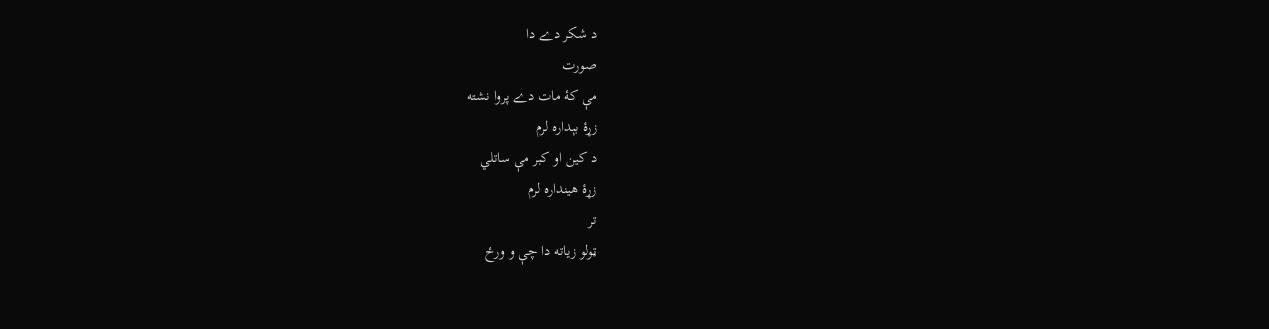د شکر دے دا
صورت
مې کۀ مات دے پروا نشته
زړۀ بېداره لرم
د کين او کبر مې ساتلي
زړۀ هينداره لرم
تر
ټولو زياته دا چې و ورځ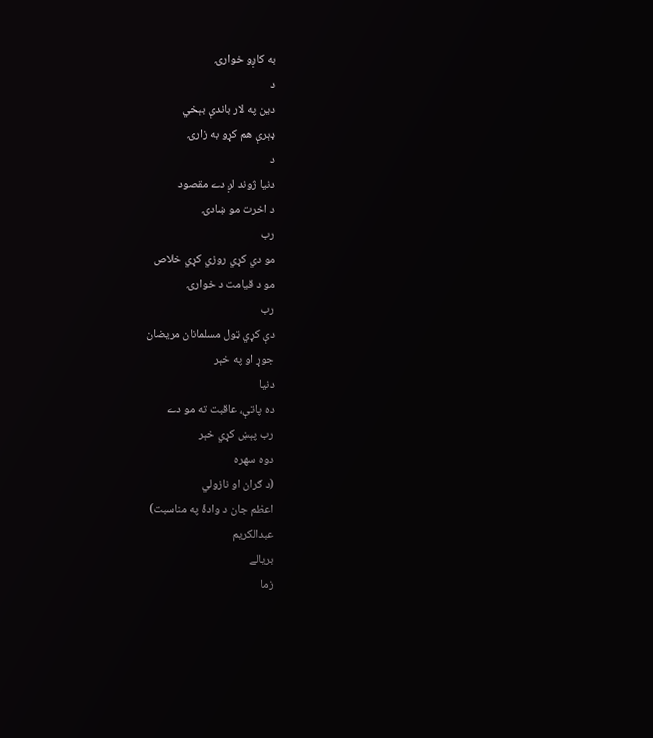به کاږو خوارۍ
د
دين په لار باندې بېخي
ډېرې هم کړو به زارۍ
د
دنيا ژوند لږ دے مقصود
د اخرت مو ښادۍ
رب
مو دي کړي روزي کړي خلاص
مو د قيامت د خوارۍ
رب
دې کړي ټول مسلمانان مريضان
جوړ او په خېر
دنيا
ده پاتې، عاقبت ته مو دے
رب پېښ کړي خېر
دوه سهره
(د ګران او نازولي
اعظم جان د وادۀ په مناسبت)
عبدالکريم
بريالے
زما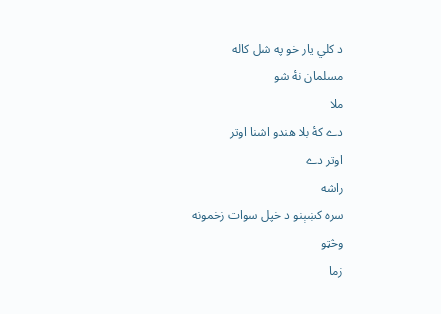د کلي يار خو په شل کاله
مسلمان نۀ شو
ملا
دے کۀ بلا هندو اشنا اوتر
اوتر دے
راشه
سره کښېنو د خپل سوات زخمونه
وڅټو
زما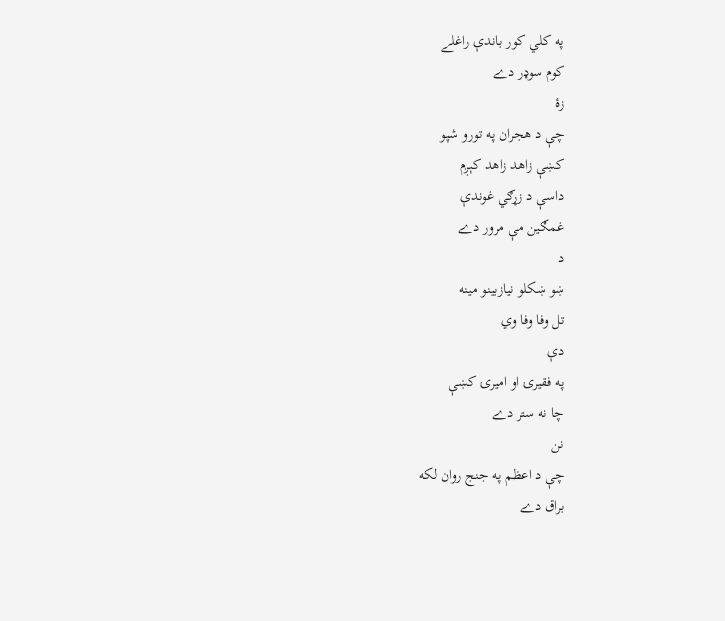په کلي کور باندې راغلے
کوم سوډر دے
زۀ
چې د هجران په تورو شپو
کښې زاهد زاهد کېږم
داسې د زړګي غوندې
غمګين مې مرور دے
د
ښو ښکلو نيازبينو مينه
تل وفا وفا وي
دې
په فقيرۍ او اميرۍ کښې
چا نه ستر دے
نن
چې د اعظم په جنج روان لکه
براق دے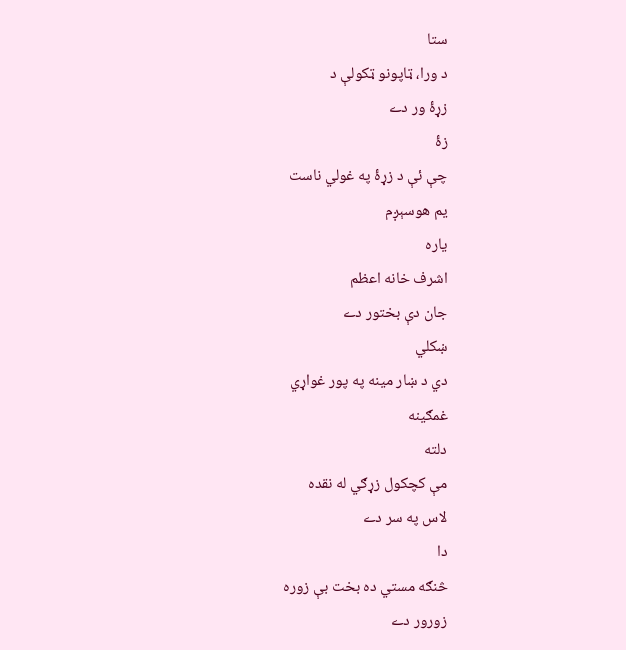ستا
د ورا، ټاپونو ټکولې د
زړۀ ور دے
زۀ
چې ئې د زړۀ په غولي ناست
يم هوسېږم
ياره
اشرف خانه اعظم
جان دې بختور دے
ښکلي
دي د ښار مينه په پور غواړي
غمګينه
دلته
مې کچکول زړګي له نقده
لاس په سر دے
دا
څنګه مستي ده بخت بې زوره
زورور دے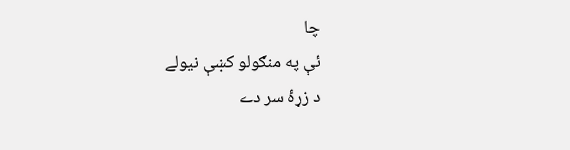چا
ئې په منګولو کښې نيولے
د زړۀ سر دے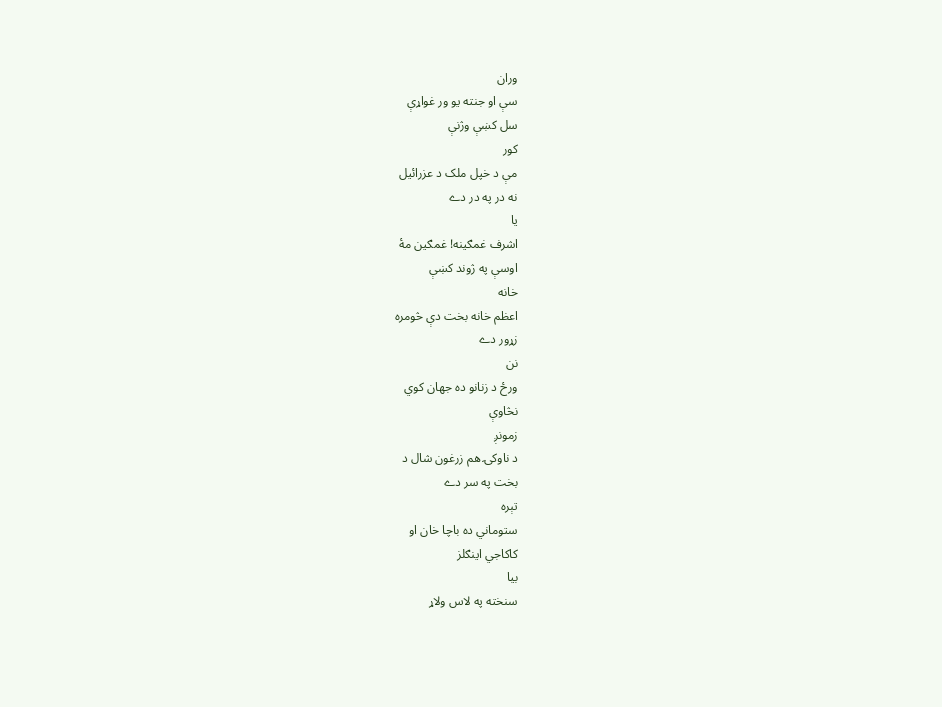وران
سې او جنته يو ور غواړې
سل کښې وژنې
کور
مې د خپل ملک د عزرائيل
نه در په در دے
يا
اشرف غمګينه! غمګين مۀ
اوسې په ژوند کښې
خانه
اعظم خانه بخت دې څومره
زړور دے
نن
ورځ د زنانو ده جهان کوي
نڅاوې
زمونږ
د ناوکۍ هم زرغون شال د
بخت په سر دے
تېره
ستوماني ده باچا خان او
کاکاجي اينګلز
بيا
سنخته په لاس ولاړ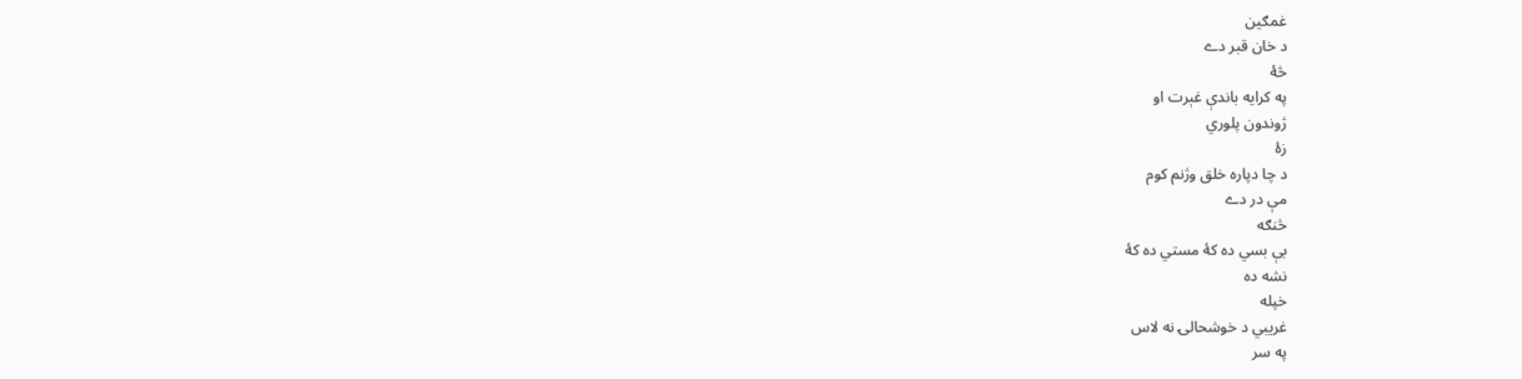غمګين
د خان قبر دے
څۀ
په کرايه باندې غېرت او
ژوندون پلوري
زۀ
د چا دپاره خلق وژنم کوم
مې در دے
څنګه
بې بسي ده کۀ مستي ده کۀ
نشه ده
خپله
غريبي د خوشحالۍ نه لاس
په سر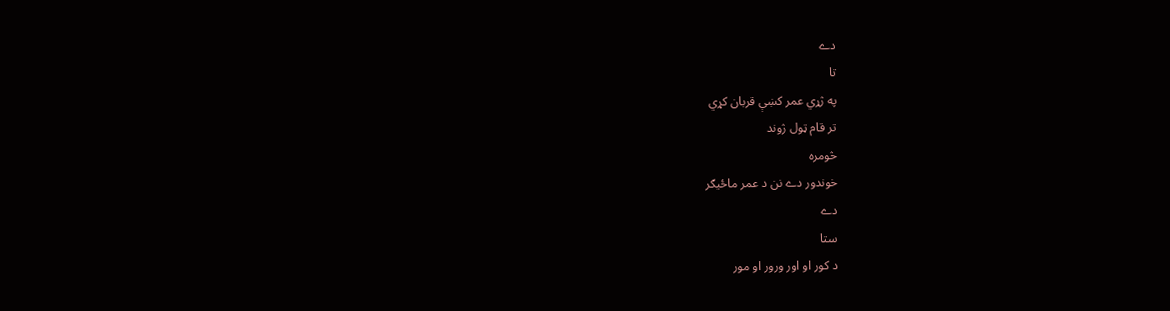دے
تا
په ژړي عمر کښې قربان کړي
تر قام ټول ژوند
څومره
خوندور دے نن د عمر ماځيګر
دے
ستا
د کور او اور ورور او مور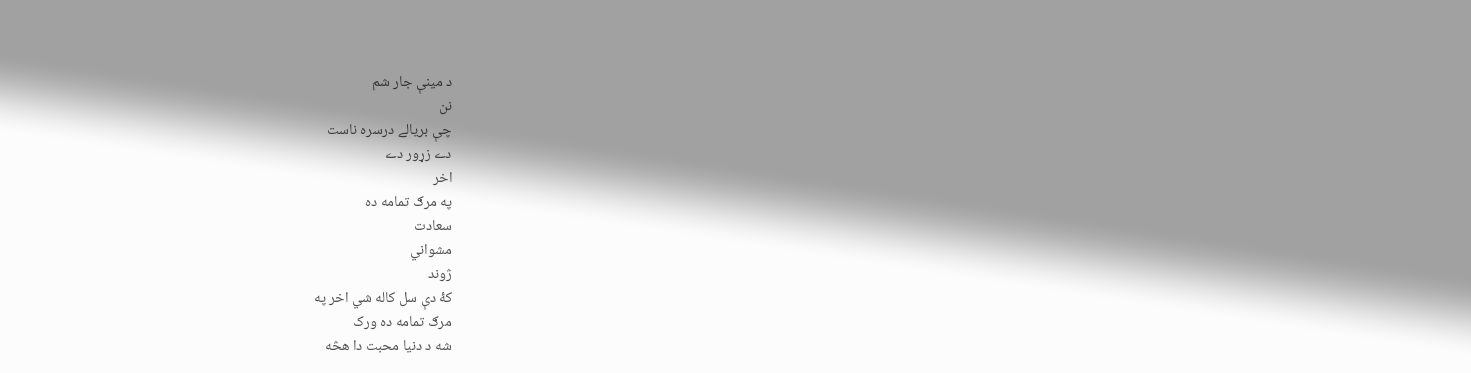د مينې جار شم
نن
چې بريالے درسره ناست
دے زړور دے
اخر
په مرګ تمامه ده
سعادت
مشواني
ژوند
کۀ دې سل کاله شي اخر په
مرګ تمامه ده ورک
شه د دنيا محبت دا هڅه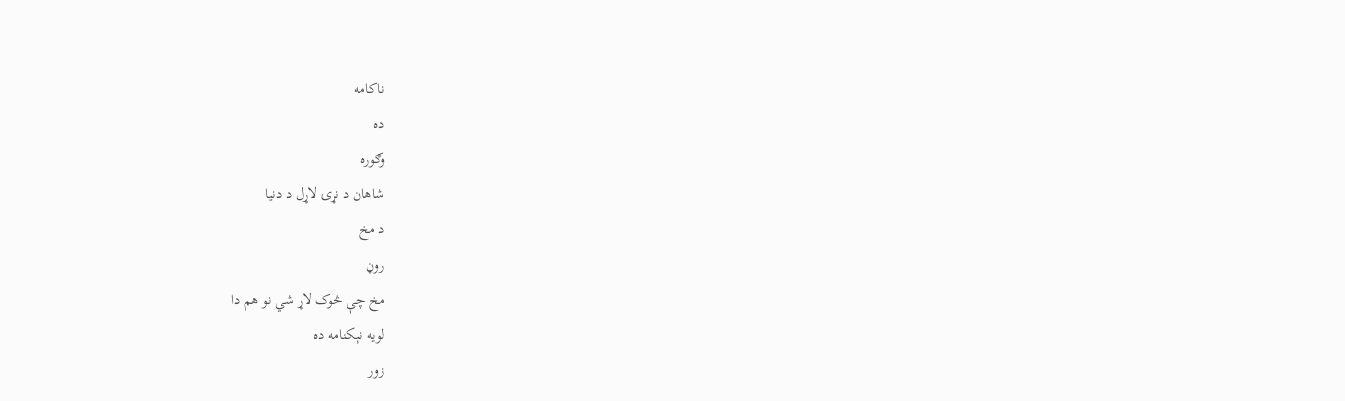ناکامه
ده
وګوره
شاهان د نړۍ لاړل د دنيا
د مخ
روڼ
مخ چې څوک لاړ شي نو هم دا
لويه نېکنامه ده
زور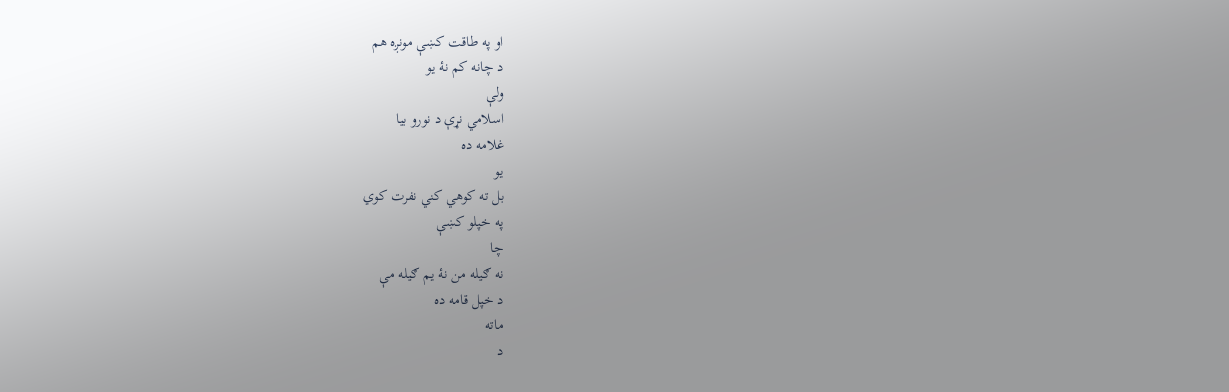او په طاقت کښې مونږه هم
د چانه کم نۀ يو
ولې
اسلامي نړې د نورو بيا
غلامه ده
يو
بل ته کوهي کني نفرت کوي
په خپلو کښې
چا
نه ګيله من نۀ يم ګيله مې
د خپل قامه ده
ماته
د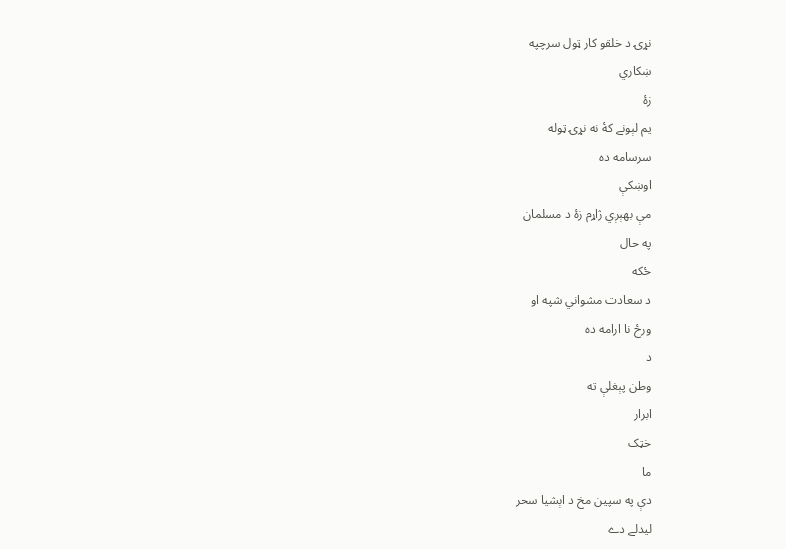نړۍ د خلقو کار ټول سرچپه
ښکاري
زۀ
يم لېونے کۀ نه نړۍ ټوله
سرسامه ده
اوښکې
مې بهېږي ژاړم زۀ د مسلمان
په حال
ځکه
د سعادت مشواني شپه او
ورځ نا ارامه ده
د
وطن پېغلې ته
ابرار
خټک
ما
دې په سپين مخ د اېشيا سحر
ليدلے دے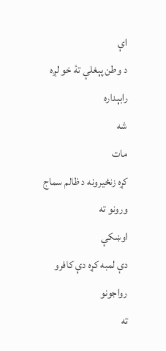اې
د وطن پېغلې تۀ خو لږه رابېداره
شه
مات
کړه زنځيرونه د ظالم سماج
ورونو ته
اوښکې
دې لمبه کړه دې کافرو رواجونو
ته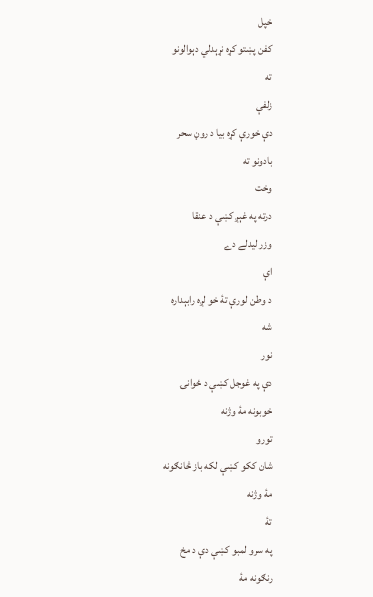خپل
کفن پښتو کړه نړېدلي دېوالونو
ته
زلفې
دې خورې کړه بيا د روڼ سحر
بادونو ته
وخت
درته په غېږ کښې د عنقا
وزر ليدلے دے
اې
د وطن لورې تۀ خو لږه رابېداره
شه
نور
دې په غوجل کښې د ځوانۍ
خوبونه مۀ وژنه
تورو
شان ککو کښې لکه باز څانګونه
مۀ وژنه
تۀ
په سرو لمبو کښې دې د مخ
رنګونه مۀ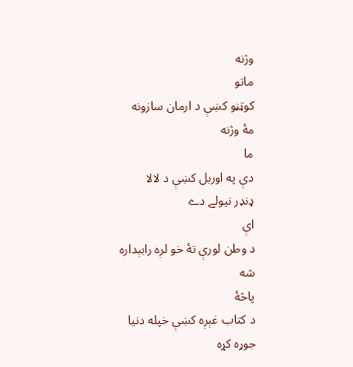وژنه
ماتو
کوټڼو کښې د ارمان سازونه
مۀ وژنه
ما
دې په اوربل کښې د لالا
ډنډر نيولے دے
اې
د وطن لورې تۀ خو لږه رابېداره
شه
پاڅۀ
د کتاب غېږه کښې خپله دنيا
جوړه کړه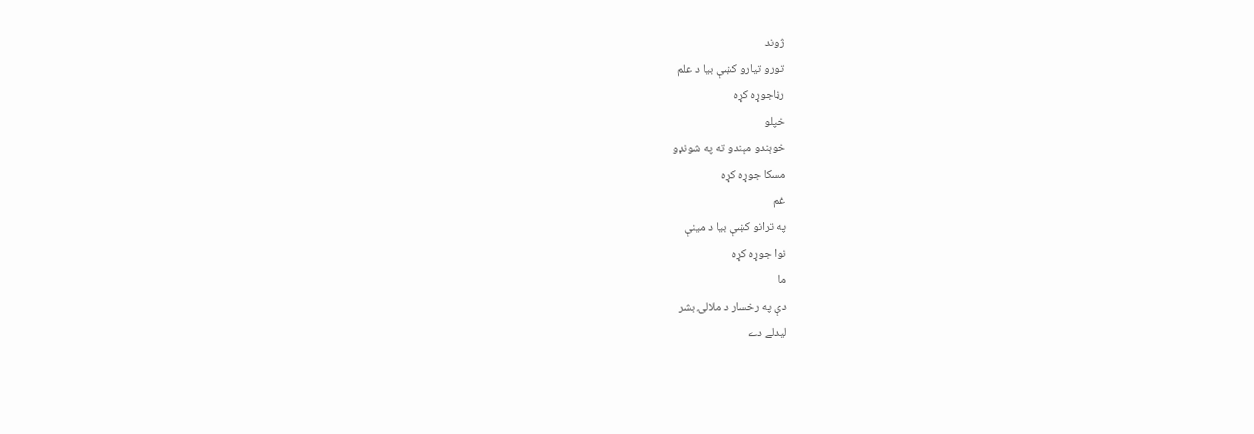ژوند
تورو تيارو کښې بيا د علم
رڼاجوړه کړه
خپلو
خوېندو مېندو ته په شونډو
مسکا جوړه کړه
غم
په ترانو کښې بيا د مينې
نوا جوړه کړه
ما
دې په رخسار د ملالۍ بشر
ليدلے دے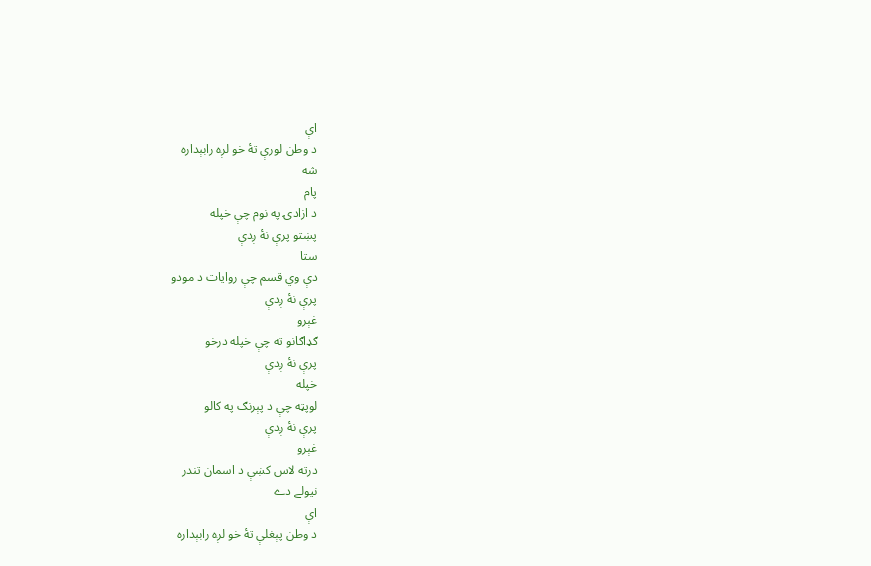اې
د وطن لورې تۀ خو لږه رابېداره
شه
پام
د ازادۍ په نوم چې خپله
پښتو پرې نۀ ږدې
ستا
دې وي قسم چې روايات د مودو
پرې نۀ ږدې
غېرو
ګډاګانو ته چې خپله درخو
پرې نۀ ږدې
خپله
لوپټه چې د پېرنګ په کالو
پرې نۀ ږدې
غېرو
درته لاس کښې د اسمان تندر
نيولے دے
اې
د وطن پېغلې تۀ خو لږه رابېداره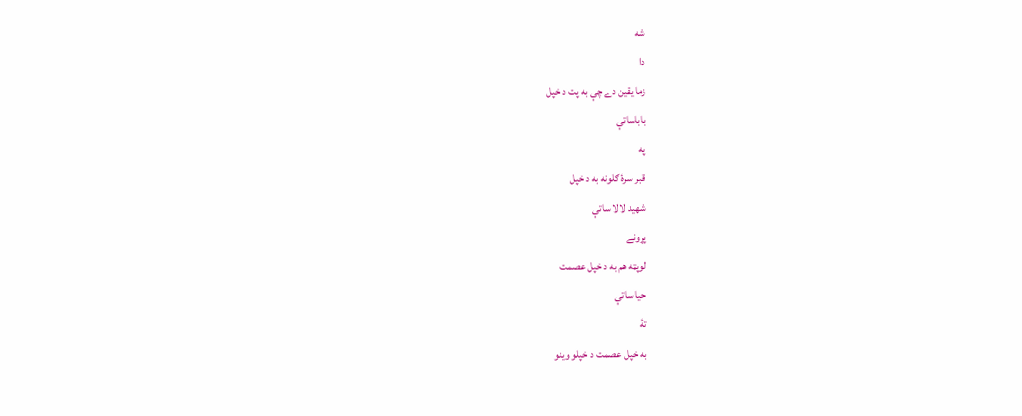شه
دا
زما يقين دے چې به پت د خپل
باباساتې
په
قبر سرۀ ګلونه به د خپل
شهيد لالا ساتې
پړونے
لوپټه هم به د خپل عصمت
حيا ساتې
تۀ
به خپل عصمت د خپلو وينو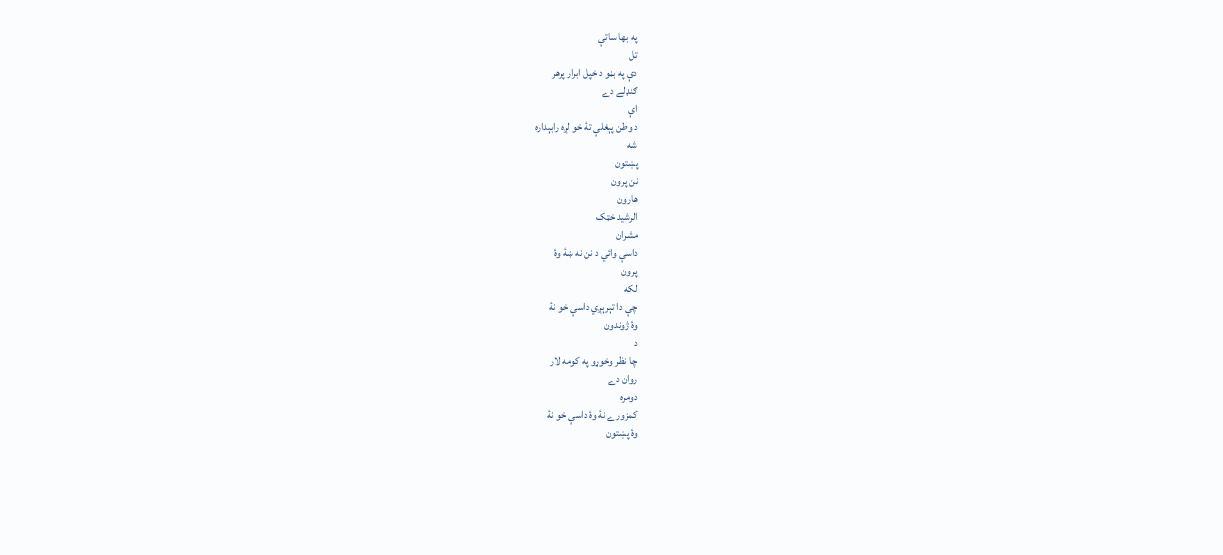په بها ساتې
تل
دې په بڼو د خپل ابرار پرهر
ګنډلے دے
اې
د وطن پېغلې تۀ خو لږه رابېداره
شه
پښتون
نن پرون
هارون
الرشيد خټک
مشران
داسې وائي د نن نه ښۀ وۀ
پرون
لکه
چې دا تېرېږي داسې خو نۀ
وۀ ژوندون
د
چا نظر وخوړو په کومه لار
روان دے
دومره
کمزورے نۀ وۀ داسې خو نۀ
وۀ پښتون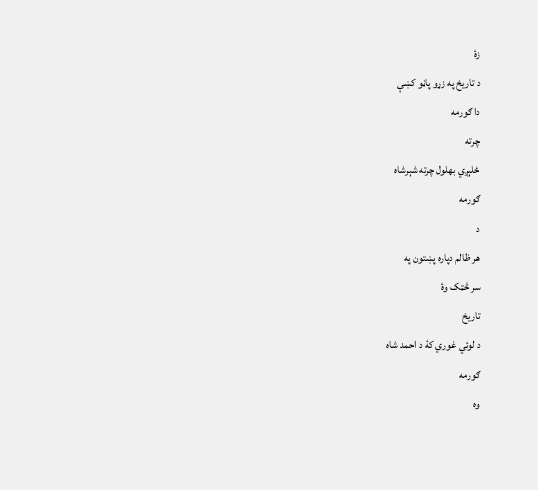زۀ
د تاريخ په زړو پاڼو کښې
دا ګورمه
چرته
ځلېږي بهلول چرته شېرشاه
ګورمه
د
هر ظالم دپاره پښتون په
سر څټک وۀ
تاريخ
د لوئي غوري کۀ د احمد شاه
ګورمه
وه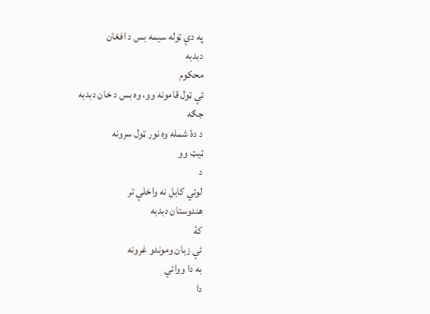په دې ټوله سيمه بس د افغان
دبدبه
محکوم
ئې ټول قامونه وو، وه بس د خان دبدبه
جګه
د دۀ شمله وه نور ټول سرونه
ټيټ وو
د
لوئي کابل نه واخلې تر
هندوستان دبدبه
کۀ
ئې زبان وموندو غرونه
به دا ووائي
دا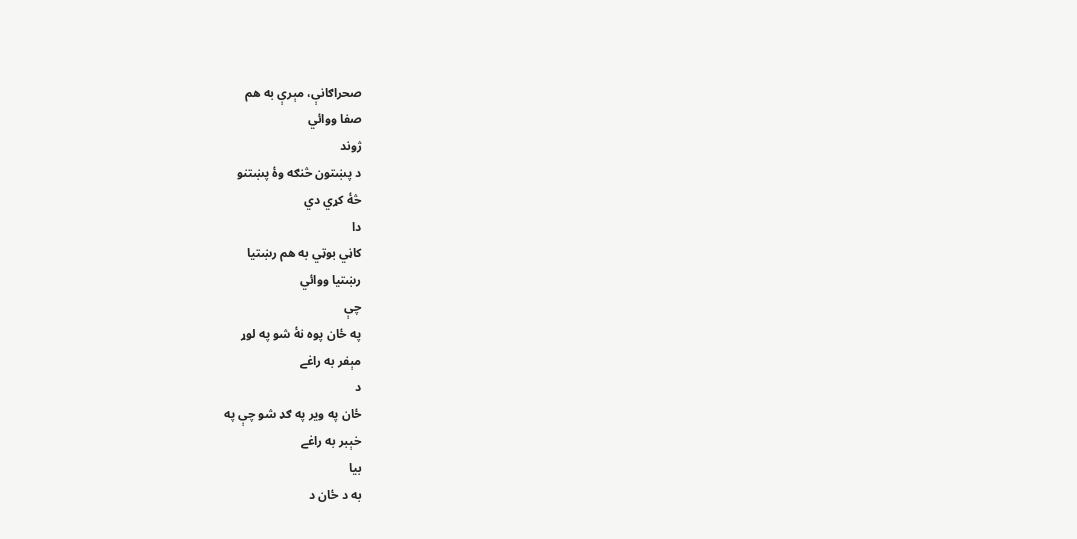صحراګانې، مېرې به هم
صفا ووائي
ژوند
د پښتون څنګه وۀ پښتنو
څۀ کړي دي
دا
کاڼي بوټي به هم رښتيا
رښتيا ووائي
چې
په ځان پوه نۀ شو په لوړ
مېفر به راغے
د
ځان په وير په ګډ شو چې په
خېبر به راغے
بيا
به د ځان د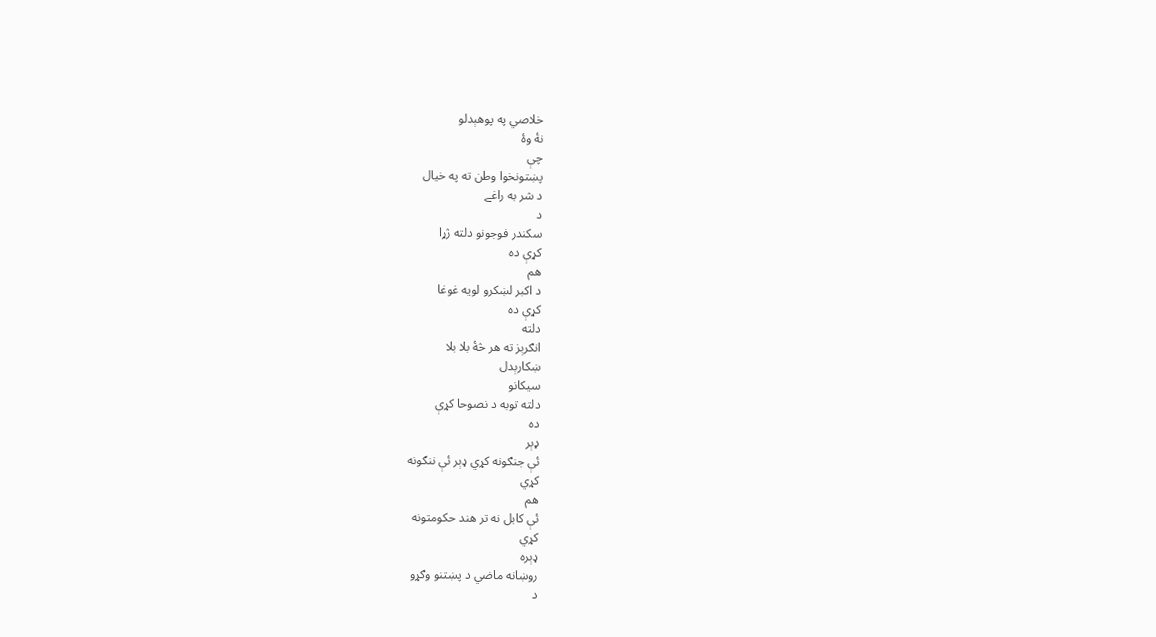خلاصي په پوهېدلو
نۀ وۀ
چې
پښتونخوا وطن ته په خيال
د شر به راغے
د
سکندر فوجونو دلته ژړا
کړې ده
هم
د اکبر لښکرو لويه غوغا
کړې ده
دلته
انګرېز ته هر څۀ بلا بلا
ښکارېدل
سيکانو
دلته توبه د نصوحا کړې
ده
ډېر
ئې جنګونه کړي ډېر ئې ننګونه
کړي
هم
ئې کابل نه تر هند حکومتونه
کړي
ډېره
روښانه ماضي د پښتنو وګړو
د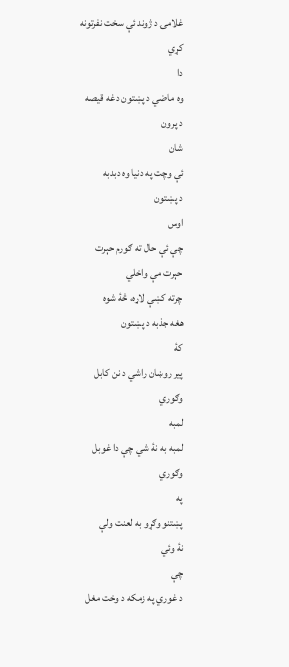غلامۍ د ژوند ئې سخت نفرتونه
کړي
دا
وه ماضي د پښتون دغه قيصه
د پرون
شان
ئې وچت په دنيا وه دبدبه
د پښتون
اوس
چې ئې حال ته ګورم حېرت
حېرت مې واخلي
چرته کښې لاړه، څۀ شوه
هغه جذبه د پښتون
کۀ
پير روښان راشي د نن کابل
وګوري
لمبه
لمبه به نۀ شي چې دا غوبل
وګوري
په
پښتنو وګړو به لعنت ولې
نۀ وئي
چې
د غوري په زمکه د وخت مغل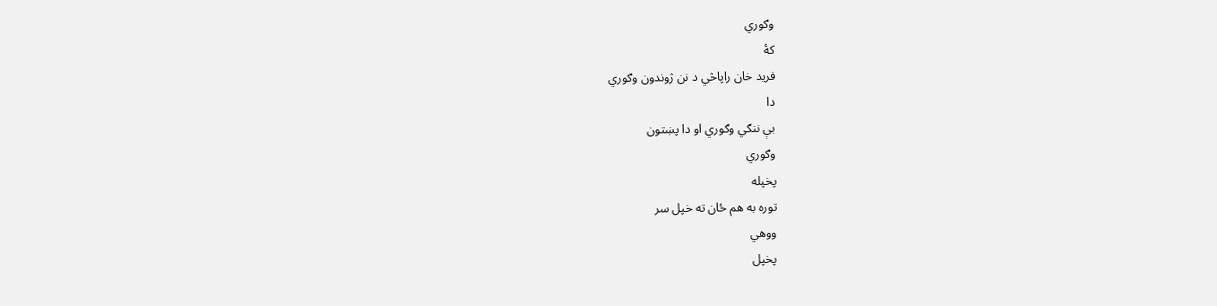وګوري
کۀ
فريد خان راپاڅي د نن ژوندون وګوري
دا
بې ننګي وګوري او دا پښتون
وګوري
پخپله
توره به هم ځان ته خپل سر
ووهي
پخپل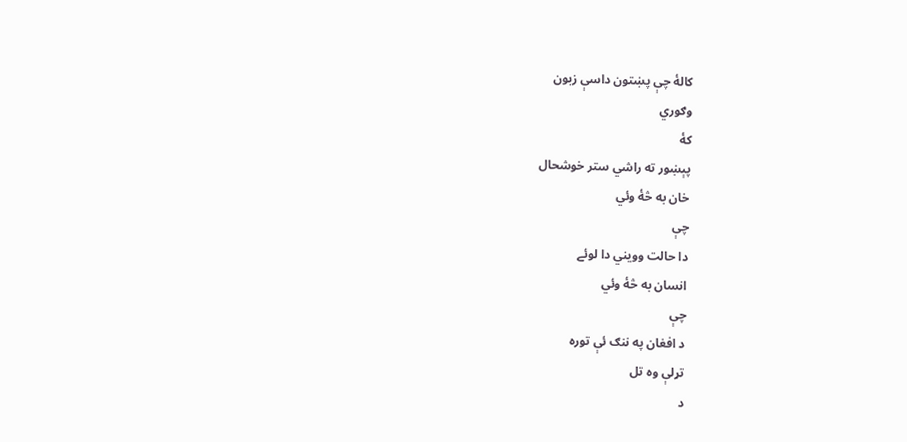کالۀ چې پښتون داسې زبون
وګوري
کۀ
پېښور ته راشي ستر خوشحال
خان به څۀ وئي
چې
دا حالت وويني دا لوئے
انسان به څۀ وئي
چې
د افغان په ننګ ئې توره
تړلې وه تل
د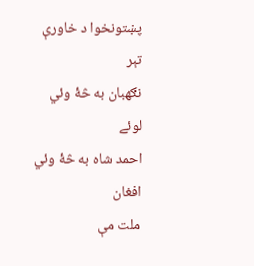پښتونخوا د خاورې تېر
نګهبان به څۀ وئي
لوئے
احمد شاه به څۀ وئي افغان
ملت مې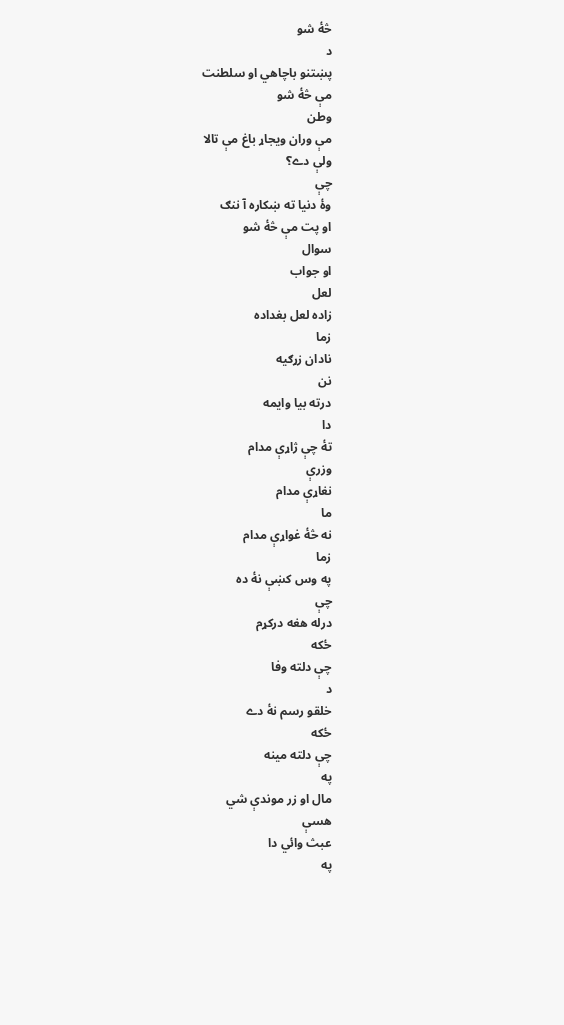څۀ شو
د
پښتنو باچاهي او سلطنت
مې څۀ شو
وطن
مې وران ويجاړ باغ مې تالا
ولې دے؟
چې
وۀ دنيا ته ښکاره آ ننګ
او پت مې څۀ شو
سوال
او جواب
لعل
زاده لعل بغداده
زما
نادان زړګيه
نن
درته بيا وايمه
دا
تۀ چې ژاړې مدام
وزرې
نغاړې مدام
ما
نه څۀ غواړې مدام
زما
په وس کښې نۀ ده
چې
درله هغه درکړم
ځکه
چې دلته وفا
د
خلقو رسم نۀ دے
ځکه
چې دلته مينه
په
مال او زر موندې شي
هسې
عبث وائي دا
په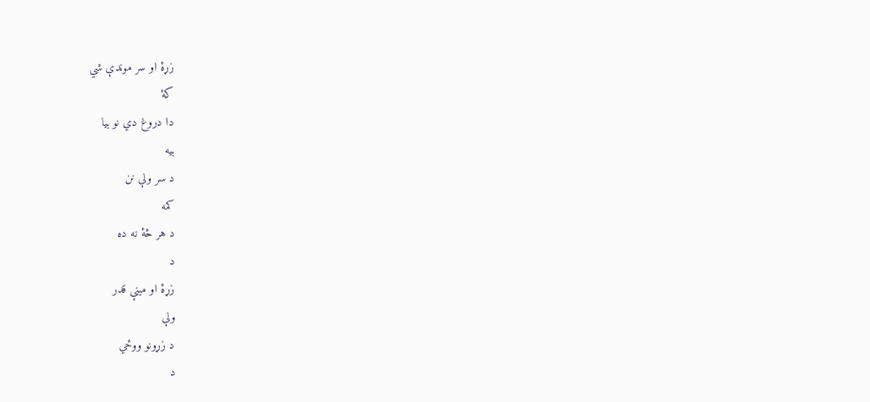زړۀ او سر موندې شي
کۀ
دا دروغ دي نو بيا
بيه
د سر ولې نن
کمه
د هر څۀ نه ده
د
زړۀ او مينې قدر
ولې
د زړونو ووځي
د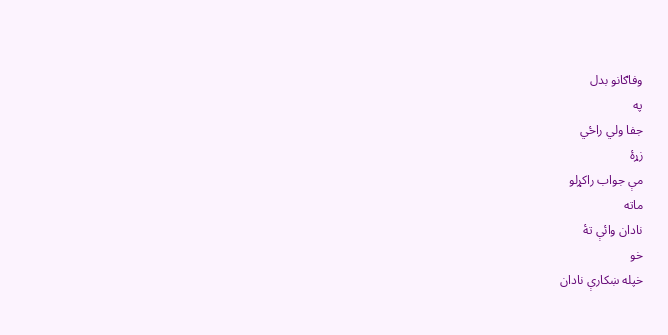وفاګانو بدل
په
جفا ولي راځي
زړۀ
مې جواب راکړلو
ماته
نادان وائې تۀ
خو
خپله ښکارې نادان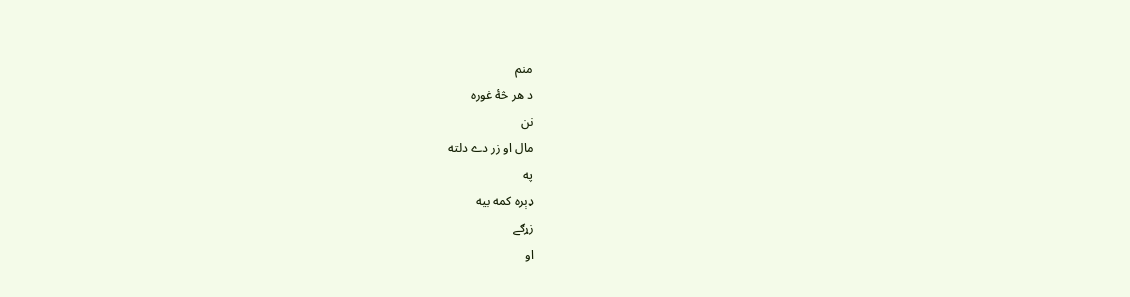منم
د هر څۀ غوره
نن
مال او زر دے دلته
په
ډېره کمه بيه
زړګے
او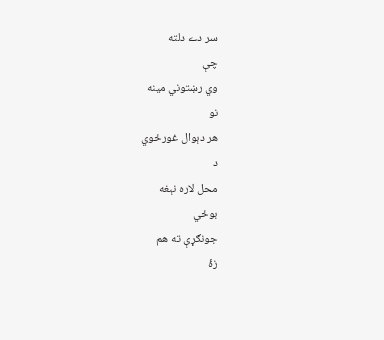سر دے دلته
چې
وي رښتوني مينه
نو
هر دېوال غورځوي
د
محل لاره نېغه
بوځي
جونګړې ته هم
زۀ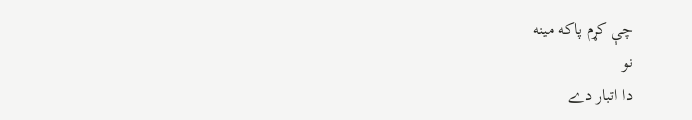چې کړم پاکه مينه
نو
دا اتبار دے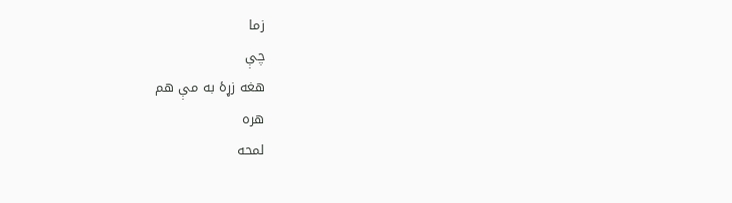زما
چې
هغه زړۀ به مې هم
هره
لمحه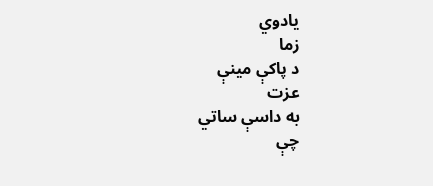يادوي
زما
د پاکې مينې
عزت
به داسې ساتي
چې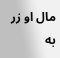مال او زر به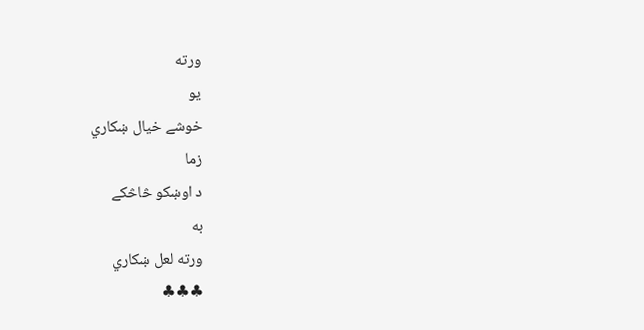ورته
يو
خوشے خيال ښکاري
زما
د اوښکو څاڅکے
به
ورته لعل ښکاري
♣♣♣